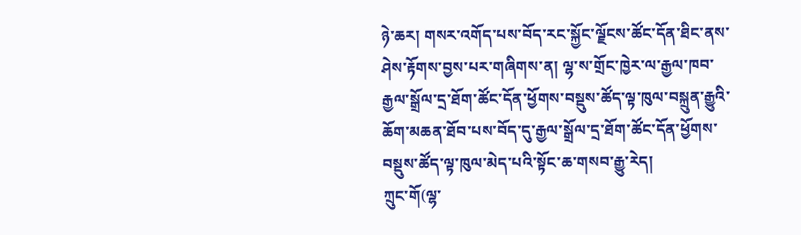ཉེ་ཆར། གསར་འགོད་པས་བོད་རང་སྐྱོང་ལྗོངས་ཚོང་དོན་ཐིང་ནས་ཤེས་རྟོགས་བྱས་པར་གཞིགས་ན། ལྷ་ས་གྲོང་ཁྱེར་ལ་རྒྱལ་ཁབ་རྒྱལ་སྒྲོལ་དྲ་ཐོག་ཚོང་དོན་ཕྱོགས་བསྡུས་ཚོད་ལྟ་ཁུལ་བསྐྲུན་རྒྱུའི་ཆོག་མཆན་ཐོབ་པས་བོད་དུ་རྒྱལ་སྒྲོལ་དྲ་ཐོག་ཚོང་དོན་ཕྱོགས་བསྡུས་ཚོད་ལྟ་ཁུལ་མེད་པའི་སྟོང་ཆ་གསབ་རྒྱུ་རེད།
ཀྲུང་གོ(ལྷ་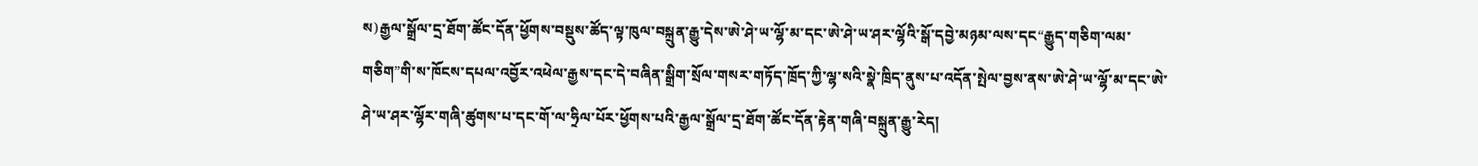ས)རྒྱལ་སྒྲོལ་དྲ་ཐོག་ཚོང་དོན་ཕྱོགས་བསྡུས་ཚོད་ལྟ་ཁུལ་བསྐྲུན་རྒྱུ་དེས་ཨེ་ཤེ་ཡ་ལྷོ་མ་དང་ཨེ་ཤེ་ཡ་ཤར་ལྷོའི་སྒོ་དབྱེ་མཉམ་ལས་དང“རྒྱུད་གཅིག་ལམ་གཅིག”གི་ས་ཁོངས་དཔལ་འབྱོར་འཕེལ་རྒྱས་དང་དེ་བཞིན་སྒྲིག་སྲོལ་གསར་གཏོད་ཁྲོད་ཀྱི་ལྷ་སའི་སྣེ་ཁྲིད་ནུས་པ་འདོན་སྤེལ་བྱས་ནས་ཨེ་ཤེ་ཡ་ལྷོ་མ་དང་ཨེ་ཤེ་ཡ་ཤར་ལྷོར་གཞི་ཚུགས་པ་དང་གོ་ལ་ཧྲིལ་པོར་ཕྱོགས་པའི་རྒྱལ་སྒྲོལ་དྲ་ཐོག་ཚོང་དོན་རྟེན་གཞི་བསྐྲུན་རྒྱུ་རེད།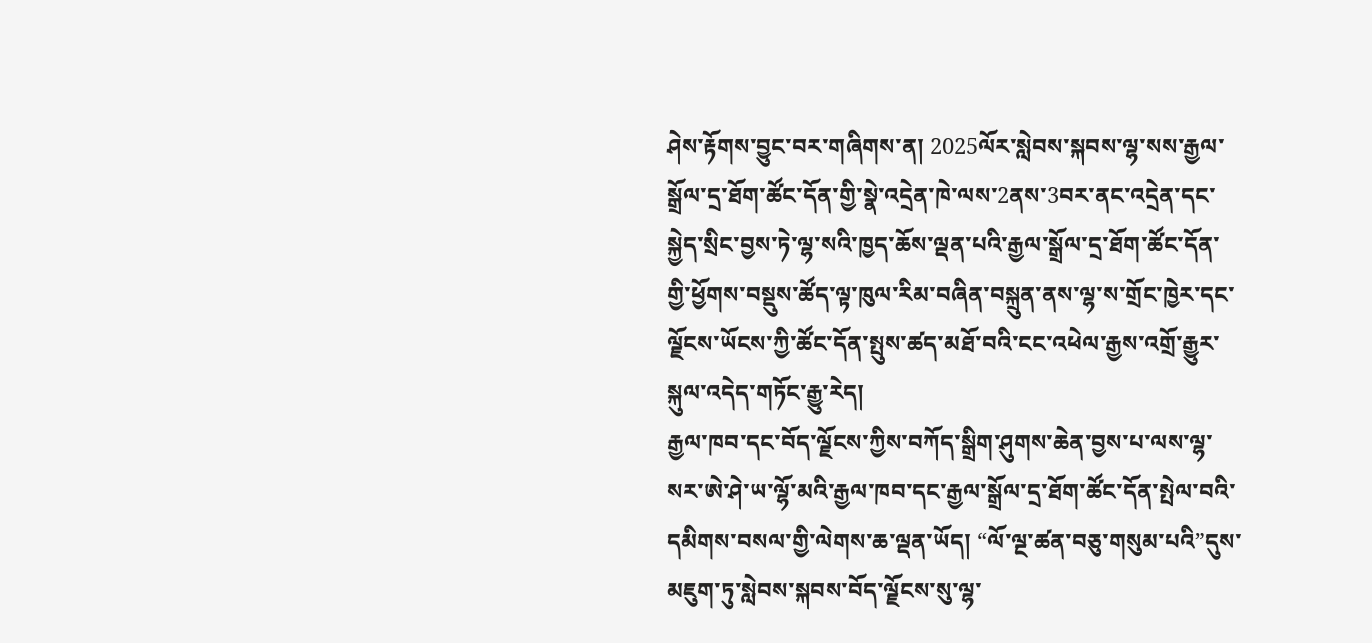ཤེས་རྟོགས་བྱུང་བར་གཞིགས་ན། 2025ལོར་སླེབས་སྐབས་ལྷ་སས་རྒྱལ་སྒྲོལ་དྲ་ཐོག་ཚོང་དོན་གྱི་སྣེ་འདྲེན་ཁེ་ལས་2ནས་3བར་ནང་འདྲེན་དང་སྐྱེད་སྲིང་བྱས་ཏེ་ལྷ་སའི་ཁྱད་ཆོས་ལྡན་པའི་རྒྱལ་སྒྲོལ་དྲ་ཐོག་ཚོང་དོན་གྱི་ཕྱོགས་བསྡུས་ཚོད་ལྟ་ཁུལ་རིམ་བཞིན་བསྐྲུན་ནས་ལྷ་ས་གྲོང་ཁྱེར་དང་ལྗོངས་ཡོངས་ཀྱི་ཚོང་དོན་སྤུས་ཚད་མཐོ་བའི་ངང་འཕེལ་རྒྱས་འགྲོ་རྒྱུར་སྐུལ་འདེད་གཏོང་རྒྱུ་རེད།
རྒྱལ་ཁབ་དང་བོད་ལྗོངས་ཀྱིས་བཀོད་སྒྲིག་ཤུགས་ཆེན་བྱས་པ་ལས་ལྷ་སར་ཨེ་ཤེ་ཡ་ལྷོ་མའི་རྒྱལ་ཁབ་དང་རྒྱལ་སྒྲོལ་དྲ་ཐོག་ཚོང་དོན་སྤེལ་བའི་དམིགས་བསལ་གྱི་ལེགས་ཆ་ལྡན་ཡོད། “ལོ་ལྔ་ཚན་བཅུ་གསུམ་པའི”དུས་མཇུག་ཏུ་སླེབས་སྐབས་བོད་ལྗོངས་སུ་ལྷ་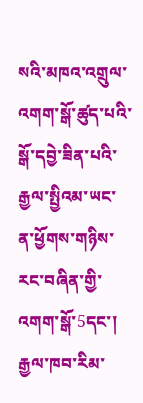སའི་མཁའ་འགྲུལ་འགག་སྒོ་ཚུད་པའི་སྒོ་དབྱེ་ཟིན་པའི་རྒྱལ་སྤྱིའམ་ཡང་ན་ཕྱོགས་གཉིས་རང་བཞིན་གྱི་འགག་སྒོ་5དང་། རྒྱལ་ཁབ་རིམ་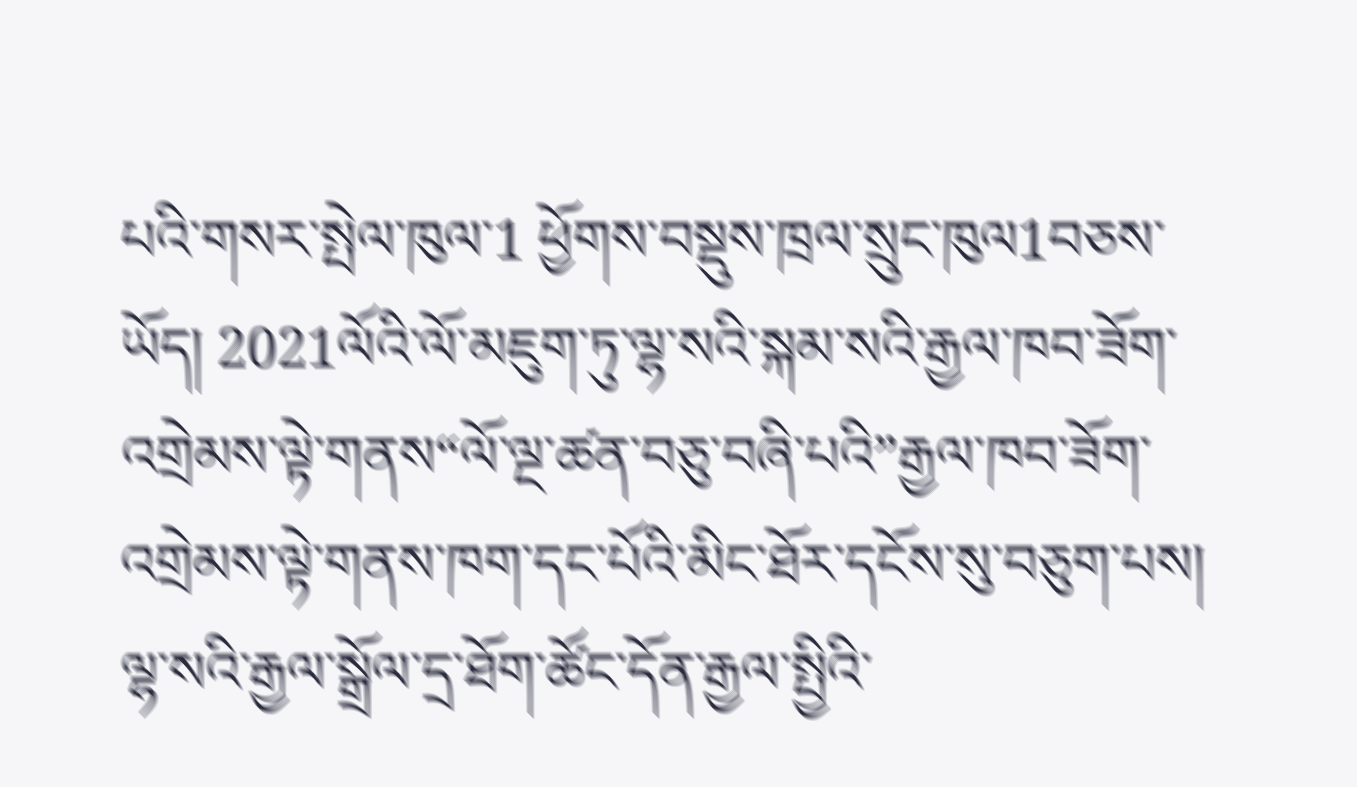པའི་གསར་སྤེལ་ཁུལ་1 ཕྱོགས་བསྡུས་ཁྲལ་སྲུང་ཁུལ1བཅས་ཡོད། 2021ལོའི་ལོ་མཇུག་ཏུ་ལྷ་སའི་སྐམ་སའི་རྒྱལ་ཁབ་ཟོག་འགྲེམས་ལྟེ་གནས“ལོ་ལྔ་ཚན་བཅུ་བཞི་པའི”རྒྱལ་ཁབ་ཟོག་འགྲེམས་ལྟེ་གནས་ཁག་དང་པོའི་མིང་ཐོར་དངོས་སུ་བཅུག་པས། ལྷ་སའི་རྒྱལ་སྒྲོལ་དྲ་ཐོག་ཚོང་དོན་རྒྱལ་སྤྱིའི་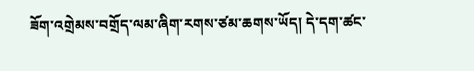ཟོག་འགྲེམས་བགྲོད་ལམ་ཞིག་རགས་ཙམ་ཆགས་ཡོད། དེ་དག་ཚང་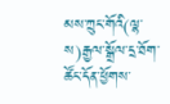མས་ཀྲུང་གོའི(ལྷ་ས)རྒྱལ་སྒྲོལ་དྲ་ཐོག་ཚོང་དོན་ཕྱོགས་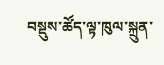བསྡུས་ཚོད་ལྟ་ཁུལ་སྐྲུན་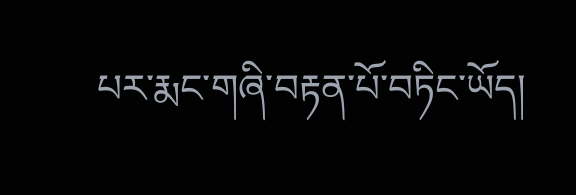པར་རྨང་གཞི་བརྟན་པོ་བཏིང་ཡོད།